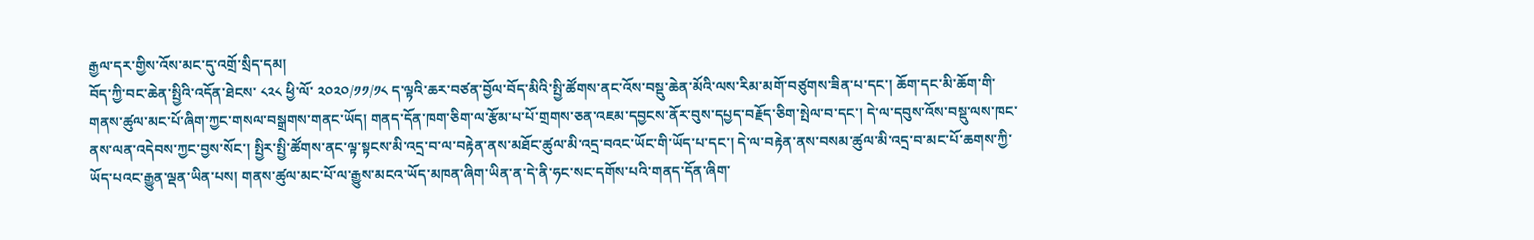རྒྱལ་དར་གྱིས་འོས་མང་དུ་འགྲོ་སྲིད་དམ།
བོད་ཀྱི་བང་ཆེན་སྤྱིའི་འདོན་ཐེངས་ ༨༢༨ ཕྱི་ལོ་ ༢༠༢༠/༡༡/༡༨ ད་ལྟའི་ཆར་བཙན་བྱོལ་བོད་མིའི་སྤྱི་ཚོགས་ནང་འོས་བསྡུ་ཆེན་མོའི་ལས་རིམ་མགོ་བཙུགས་ཟིན་པ་དང་། ཆོག་དང་མི་ཆོག་གི་གནས་ཚུལ་མང་པོ་ཞིག་ཀྱང་གསལ་བསྒྲགས་གནང་ཡོད། གནད་དོན་ཁག་ཅིག་ལ་རྩོམ་པ་པོ་གྲགས་ཅན་འཇམ་དབྱངས་ནོར་བུས་དཔྱད་བརྗོད་ཅིག་སྤེལ་བ་དང་། དེ་ལ་དབུས་འོས་བསྡུ་ལས་ཁང་ནས་ལན་འདེབས་ཀྱང་བྱས་སོང་། སྤྱིར་སྤྱི་ཚོགས་ནང་ལྟ་སྟངས་མི་འདྲ་བ་ལ་བརྟེན་ནས་མཐོང་ཚུལ་མི་འདྲ་བའང་ཡོང་གི་ཡོད་པ་དང་། དེ་ལ་བརྟེན་ནས་བསམ་ཚུལ་མི་འདྲ་བ་མང་པོ་ཆགས་ཀྱི་ཡོད་པའང་རྒྱུན་ལྡན་ཡིན་པས། གནས་ཚུལ་མང་པོ་ལ་རྒྱུས་མངའ་ཡོད་མཁན་ཞིག་ཡིན་ན་དེ་ནི་ཧང་སང་དགོས་པའི་གནད་དོན་ཞིག་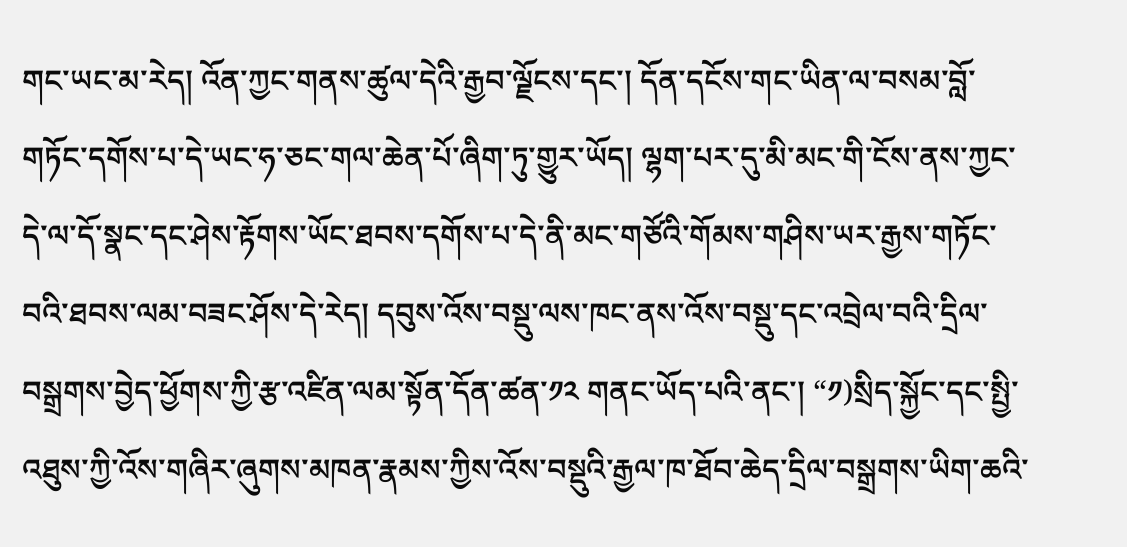གང་ཡང་མ་རེད། འོན་ཀྱང་གནས་ཚུལ་དེའི་རྒྱབ་ལྗོངས་དང་། དོན་དངོས་གང་ཡིན་ལ་བསམ་བློ་གཏོང་དགོས་པ་དེ་ཡང་ཧ་ཅང་གལ་ཆེན་པོ་ཞིག་ཏུ་གྱུར་ཡོད། ལྷག་པར་དུ་མི་མང་གི་ངོས་ནས་ཀྱང་དེ་ལ་དོ་སྣང་དང་ཤེས་རྟོགས་ཡོང་ཐབས་དགོས་པ་དེ་ནི་མང་གཙོའི་གོམས་གཤིས་ཡར་རྒྱས་གཏོང་བའི་ཐབས་ལམ་བཟང་ཤོས་དེ་རེད། དབུས་འོས་བསྡུ་ལས་ཁང་ནས་འོས་བསྡུ་དང་འབྲེལ་བའི་དྲིལ་བསྒྲགས་བྱེད་ཕྱོགས་ཀྱི་རྩ་འཛིན་ལམ་སྟོན་དོན་ཚན་༡༢ གནང་ཡོད་པའི་ནང་། “༡)སྲིད་སྐྱོང་དང་སྤྱི་འཐུས་ཀྱི་འོས་གཞིར་ཞུགས་མཁན་རྣམས་ཀྱིས་འོས་བསྡུའི་རྒྱལ་ཁ་ཐོབ་ཆེད་དྲིལ་བསྒྲགས་ཡིག་ཆའི་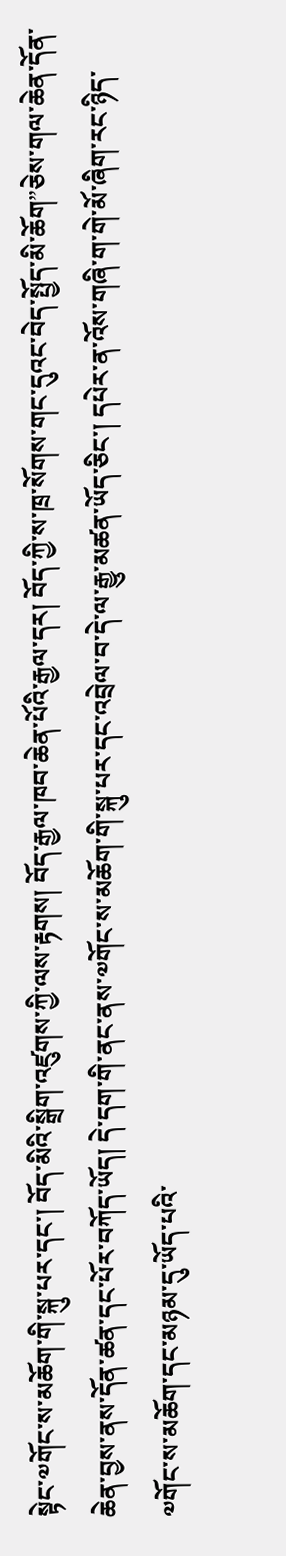སྟེང་༧གོང་ས་མཆོག་གི་སྐུ་པར་དང་། བོད་མིའི་སྒྲིག་འཛུགས་ཀྱི་ལས་རྟགས། བོད་རྒྱལ་ཁབ་ཆེན་པོའི་རྒྱལ་དར། བོད་ཀྱི་ས་ཁྲ་སོགས་གང་དུའང་བེད་སྤྱོད་མི་ཆོག”ཅེས་གལ་ཆེན་དོན་ཆེན་བྱས་ནས་དོན་ཚན་དང་པོར་བཀོད་ཡོད། དེ་དག་གི་ནང་ནས་༧གོང་ས་མཆོག་གི་སྐུ་པར་དང་འབྲེལ་བ་དེ་ལ་རྒྱུ་མཚན་ཡོད་ཅིང་། དཔེར་ན་འོས་གཞི་ག་གེ་མོ་ཞིག་རང་ཉིད་༧གོང་ས་མཆོག་དང་མཉམ་དུ་ཡོད་པའི་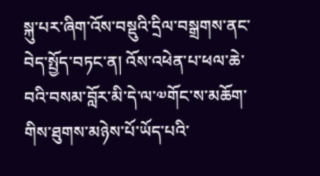སྐུ་པར་ཞིག་འོས་བསྡུའི་དྲིལ་བསྒྲགས་ནང་བེད་སྤྱོད་བཏང་ན། འོས་འཕེན་པ་ཕལ་ཆེ་བའི་བསམ་བློར་མི་དེ་ལ་༧གོང་ས་མཆོག་གིས་ཐུགས་མཉེས་པོ་ཡོད་པའི་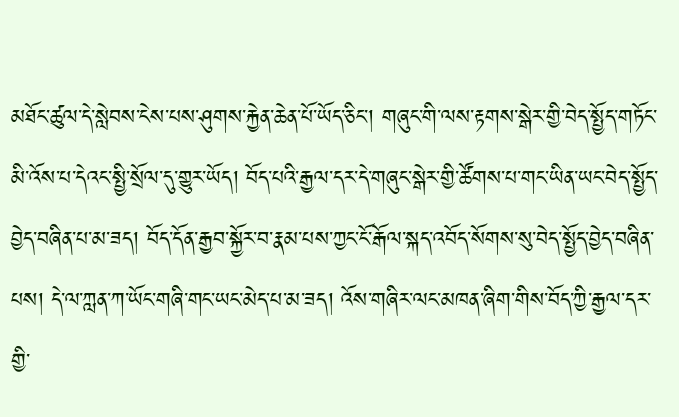མཐོང་ཚུལ་དེ་སླེབས་ངེས་པས་ཤུགས་རྐྱེན་ཆེན་པོ་ཡོད་ཅིང་། གཞུང་གི་ལས་རྟགས་སྒེར་གྱི་བེད་སྤྱོད་གཏོང་མི་འོས་པ་དེའང་སྤྱི་སྲོལ་དུ་གྱུར་ཡོད། བོད་པའི་རྒྱལ་དར་དེ་གཞུང་སྒེར་གྱི་ཚོགས་པ་གང་ཡིན་ཡང་བེད་སྤྱོད་བྱེད་བཞིན་པ་མ་ཟད། བོད་དོན་རྒྱབ་སྐྱོར་བ་རྣམ་པས་ཀྱང་ངོ་རྒོལ་སྐད་འབོད་སོགས་སུ་བེད་སྤྱོད་བྱེད་བཞིན་པས། དེ་ལ་ཀླན་ཀ་ཡོང་གཞི་གང་ཡང་མེད་པ་མ་ཟད། འོས་གཞིར་ལང་མཁན་ཞིག་གིས་བོད་ཀྱི་རྒྱལ་དར་གྱི་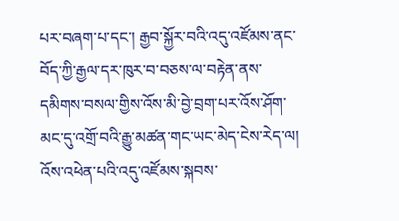པར་བཞག་པ་དང་། རྒྱབ་སྐྱོར་བའི་འདུ་འཛོམས་ནང་བོད་ཀྱི་རྒྱལ་དར་ཁུར་བ་བཅས་ལ་བརྟེན་ནས་དམིགས་བསལ་གྱིས་འོས་མི་བྱེ་བྲག་པར་འོས་ཤོག་མང་དུ་འགྲོ་བའི་རྒྱུ་མཚན་གང་ཡང་མེད་ངེས་རེད་ལ། འོས་འཕེན་པའི་འདུ་འཛོམས་སྐབས་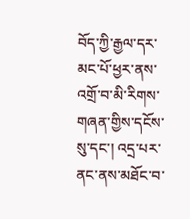བོད་ཀྱི་རྒྱལ་དར་མང་པོ་ཕྱར་ནས་འགྲོ་བ་མི་རིགས་གཞན་གྱིས་དངོས་སུ་དང་། འདྲ་པར་ནང་ནས་མཐོང་བ་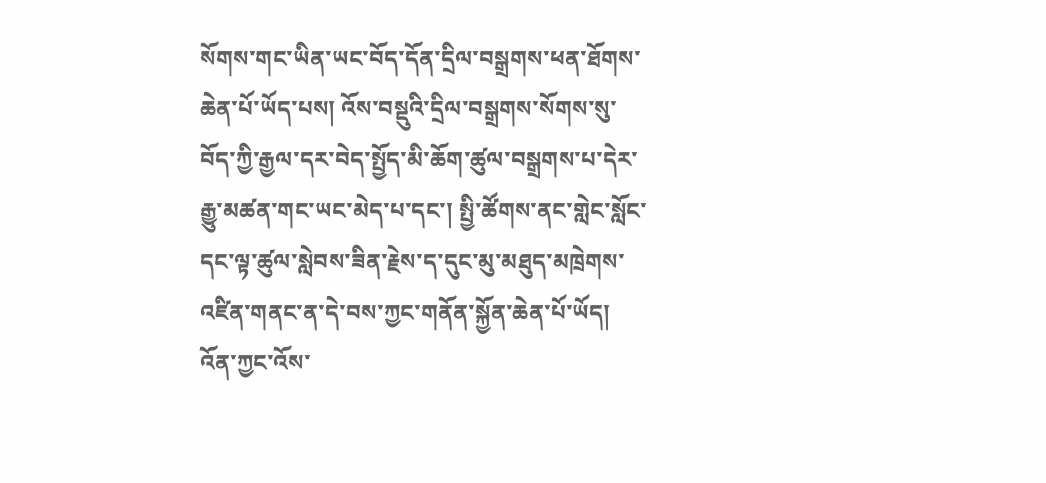སོགས་གང་ཡིན་ཡང་བོད་དོན་དྲིལ་བསྒྲགས་ཕན་ཐོགས་ཆེན་པོ་ཡོད་པས། འོས་བསྡུའི་དྲིལ་བསྒྲགས་སོགས་སུ་བོད་ཀྱི་རྒྱལ་དར་བེད་སྤྱོད་མི་ཆོག་ཚུལ་བསྒྲགས་པ་དེར་རྒྱུ་མཚན་གང་ཡང་མེད་པ་དང་། སྤྱི་ཚོགས་ནང་གླེང་སློང་དང་ལྟ་ཚུལ་སླེབས་ཟིན་རྗེས་ད་དུང་མུ་མཐུད་མཁྲེགས་འཛིན་གནང་ན་དེ་བས་ཀྱང་གནོན་སྐྱོན་ཆེན་པོ་ཡོད། འོན་ཀྱང་འོས་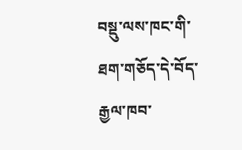བསྡུ་ལས་ཁང་གི་ཐག་གཅོད་དེ་བོད་རྒྱལ་ཁབ་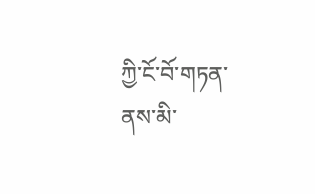ཀྱི་ངོ་བོ་གཏན་ནས་མི་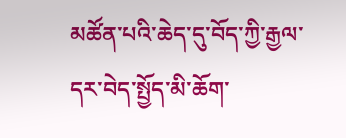མཚོན་པའི་ཆེད་དུ་བོད་ཀྱི་རྒྱལ་དར་བེད་སྤྱོད་མི་ཆོག་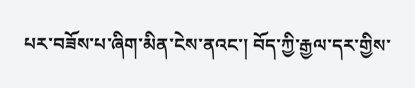པར་བཟོས་པ་ཞིག་མིན་ངེས་ནའང་། བོད་ཀྱི་རྒྱལ་དར་གྱིས་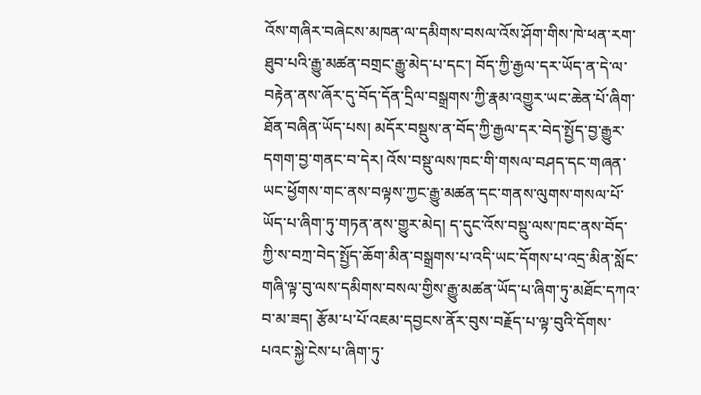འོས་གཞིར་བཞེངས་མཁན་ལ་དམིགས་བསལ་འོས་ཤོག་གིས་ཁེ་ཕན་རག་ཐུབ་པའི་རྒྱུ་མཚན་བགྲང་རྒྱུ་མེད་པ་དང་། བོད་ཀྱི་རྒྱལ་དར་ཡོད་ན་དེ་ལ་བརྟེན་ནས་ཞོར་དུ་བོད་དོན་དྲིལ་བསྒྲགས་ཀྱི་རྣམ་འགྱུར་ཡང་ཆེན་པོ་ཞིག་ཐོན་བཞིན་ཡོད་པས། མདོར་བསྡུས་ན་བོད་ཀྱི་རྒྱལ་དར་བེད་སྤྱོད་བྱ་རྒྱུར་དགག་བྱ་གནང་བ་དེར། འོས་བསྡུ་ལས་ཁང་གི་གསལ་བཤད་དང་གཞན་ཡང་ཕྱོགས་གང་ནས་བལྟས་ཀྱང་རྒྱུ་མཚན་དང་གནས་ལུགས་གསལ་པོ་ཡོད་པ་ཞིག་ཏུ་གཏན་ནས་གྱུར་མེད། ད་དུང་འོས་བསྡུ་ལས་ཁང་ནས་བོད་ཀྱི་ས་བཀྲ་བེད་སྤྱོད་ཆོག་མིན་བསྒྲགས་པ་འདི་ཡང་དོགས་པ་འདྲ་མིན་སློང་གཞི་ལྟ་བུ་ལས་དམིགས་བསལ་གྱིས་རྒྱུ་མཚན་ཡོད་པ་ཞིག་ཏུ་མཐོང་དཀའ་བ་མ་ཟད། རྩོམ་པ་པོ་འཇམ་དབྱངས་ནོར་བུས་བརྗོད་པ་ལྟ་བུའི་དོགས་པའང་སྐྱེ་ངེས་པ་ཞིག་ཏུ་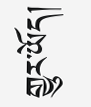གྱུར་ཡོད།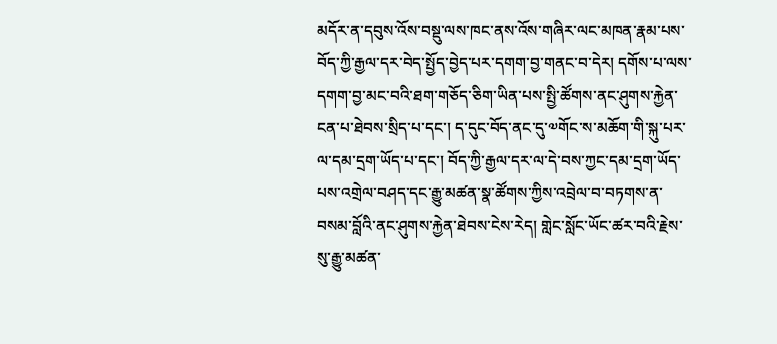མདོར་ན་དབུས་འོས་བསྡུ་ལས་ཁང་ནས་འོས་གཞིར་ལང་མཁན་རྣམ་པས་བོད་ཀྱི་རྒྱལ་དར་བེད་སྤྱོད་བྱེད་པར་དགག་བྱ་གནང་བ་དེར། དགོས་པ་ལས་དགག་བྱ་མང་བའི་ཐག་གཅོད་ཅིག་ཡིན་པས་སྤྱི་ཚོགས་ནང་ཤུགས་རྐྱེན་ངན་པ་ཐེབས་སྲིད་པ་དང་། ད་དུང་བོད་ནང་དུ་༧གོང་ས་མཆོག་གི་སྐུ་པར་ལ་དམ་དྲག་ཡོད་པ་དང་། བོད་ཀྱི་རྒྱལ་དར་ལ་དེ་བས་ཀྱང་དམ་དྲག་ཡོད་པས་འགྲེལ་བཤད་དང་རྒྱུ་མཚན་སྣ་ཚོགས་ཀྱིས་འབྲེལ་བ་བཏགས་ན་བསམ་བློའི་ནང་ཤུགས་རྐྱེན་ཐེབས་ངེས་རེད། གླེང་སློང་ཡོང་ཚར་བའི་རྗེས་སུ་རྒྱུ་མཚན་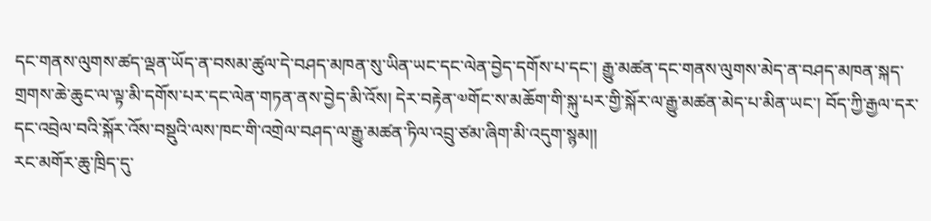དང་གནས་ལུགས་ཚད་ལྡན་ཡོད་ན་བསམ་ཚུལ་དེ་བཤད་མཁན་སུ་ཡིན་ཡང་དང་ལེན་བྱེད་དགོས་པ་དང་། རྒྱུ་མཚན་དང་གནས་ལུགས་མེད་ན་བཤད་མཁན་སྐད་གྲགས་ཆེ་ཆུང་ལ་ལྟ་མི་དགོས་པར་དང་ལེན་གཏན་ནས་བྱེད་མི་འོས། དེར་བརྟེན་༧གོང་ས་མཆོག་གི་སྐུ་པར་གྱི་སྐོར་ལ་རྒྱུ་མཚན་མེད་པ་མིན་ཡང་། བོད་ཀྱི་རྒྱལ་དར་དང་འབྲེལ་བའི་སྐོར་འོས་བསྡུའི་ལས་ཁང་གི་འགྲེལ་བཤད་ལ་རྒྱུ་མཚན་ཏིལ་འབྲུ་ཙམ་ཞིག་མི་འདུག་སྙམ།།
རང་མགོར་ཆུ་ཁྲིད་དུ་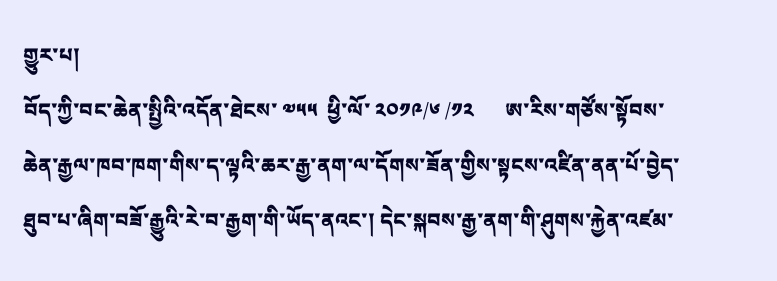གྱུར་པ།
བོད་ཀྱི་བང་ཆེན་སྤྱིའི་འདོན་ཐེངས་ ༧༥༥  ཕྱི་ལོ་ ༢༠༡༩/༦ /༡༢      ཨ་རིས་གཙོས་སྟོབས་ཆེན་རྒྱལ་ཁབ་ཁག་གིས་ད་ལྟའི་ཆར་རྒྱ་ནག་ལ་དོགས་ཟོན་གྱིས་སྟངས་འཛིན་ནན་པོ་བྱེད་ཐུབ་པ་ཞིག་བཟོ་རྒྱུའི་རེ་བ་རྒྱག་གི་ཡོད་ནའང་། དེང་སྐབས་རྒྱ་ནག་གི་ཤུགས་རྐྱེན་འཛམ་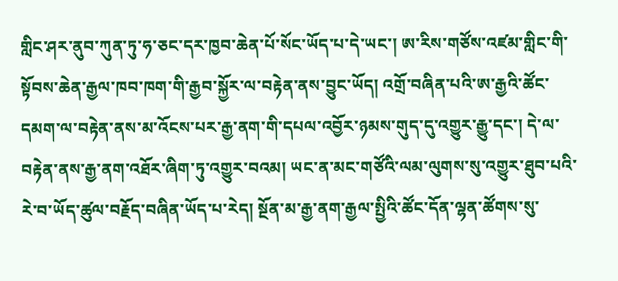གླིང་ཤར་ནུབ་ཀུན་ཏུ་ཧ་ཅང་དར་ཁྱབ་ཆེན་པོ་སོང་ཡོད་པ་དེ་ཡང་། ཨ་རིས་གཙོས་འཛམ་གླིང་གི་སྟོབས་ཆེན་རྒྱལ་ཁབ་ཁག་གི་རྒྱབ་སྐྱོར་ལ་བརྟེན་ནས་བྱུང་ཡོད། འགྲོ་བཞིན་པའི་ཨ་རྒྱའི་ཚོང་དམག་ལ་བརྟེན་ནས་མ་འོངས་པར་རྒྱ་ནག་གི་དཔལ་འབྱོར་ཉམས་གུད་དུ་འགྱུར་རྒྱུ་དང་། དེ་ལ་བརྟེན་ནས་རྒྱ་ནག་འཐོར་ཞིག་ཏུ་འགྱུར་བའམ། ཡང་ན་མང་གཙོའི་ལམ་ལུགས་སུ་འགྱུར་ཐུབ་པའི་རེ་བ་ཡོད་ཚུལ་བརྗོད་བཞིན་ཡོད་པ་རེད། སྔོན་མ་རྒྱ་ནག་རྒྱལ་སྤྱིའི་ཚོང་དོན་ལྷན་ཚོགས་སུ་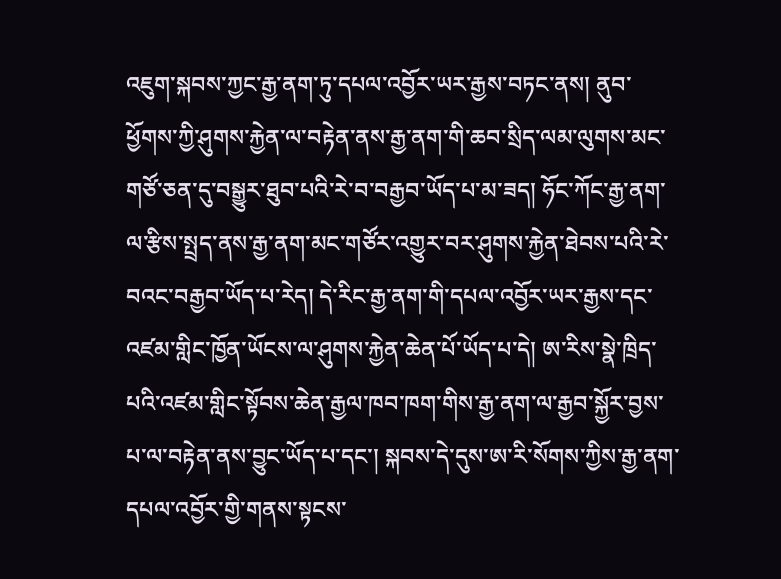འཇུག་སྐབས་ཀྱང་རྒྱ་ནག་ཏུ་དཔལ་འབྱོར་ཡར་རྒྱས་བཏང་ནས། ནུབ་ཕྱོགས་ཀྱི་ཤུགས་རྐྱེན་ལ་བརྟེན་ནས་རྒྱ་ནག་གི་ཆབ་སྲིད་ལམ་ལུགས་མང་གཙོ་ཅན་དུ་བསྒྱུར་ཐུབ་པའི་རེ་བ་བརྒྱབ་ཡོད་པ་མ་ཟད། ཧོང་ཀོང་རྒྱ་ནག་ལ་རྩིས་སྤྲད་ནས་རྒྱ་ནག་མང་གཙོར་འགྱུར་བར་ཤུགས་རྐྱེན་ཐེབས་པའི་རེ་བའང་བརྒྱབ་ཡོད་པ་རེད། དེ་རིང་རྒྱ་ནག་གི་དཔལ་འབྱོར་ཡར་རྒྱས་དང་འཛམ་གླིང་ཁྱོན་ཡོངས་ལ་ཤུགས་རྐྱེན་ཆེན་པོ་ཡོད་པ་དེ། ཨ་རིས་སྣེ་ཁྲིད་པའི་འཛམ་གླིང་སྟོབས་ཆེན་རྒྱལ་ཁབ་ཁག་གིས་རྒྱ་ནག་ལ་རྒྱབ་སྐྱོར་བྱས་པ་ལ་བརྟེན་ནས་བྱུང་ཡོད་པ་དང་། སྐབས་དེ་དུས་ཨ་རི་སོགས་ཀྱིས་རྒྱ་ནག་དཔལ་འབྱོར་གྱི་གནས་སྟངས་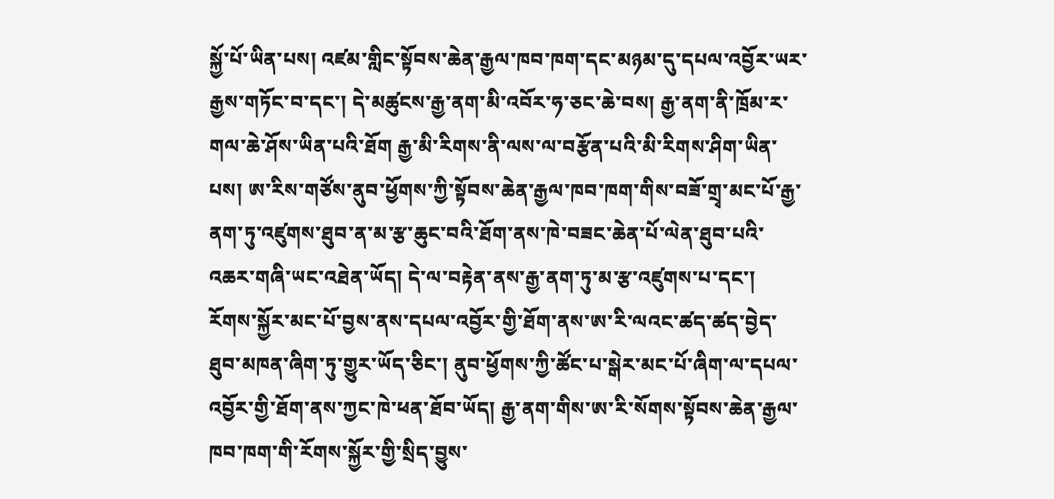སྐྱོ་པོ་ཡིན་པས། འཛམ་གླིང་སྟོབས་ཆེན་རྒྱལ་ཁབ་ཁག་དང་མཉམ་དུ་དཔལ་འབྱོར་ཡར་རྒྱས་གཏོང་བ་དང་། དེ་མཚུངས་རྒྱ་ནག་མི་འབོར་ཧ་ཅང་ཆེ་བས། རྒྱ་ནག་ནི་ཁྲོམ་ར་གལ་ཆེ་ཤོས་ཡིན་པའི་ཐོག རྒྱ་མི་རིགས་ནི་ལས་ལ་བརྩོན་པའི་མི་རིགས་ཤིག་ཡིན་པས། ཨ་རིས་གཙོས་ནུབ་ཕྱོགས་ཀྱི་སྟོབས་ཆེན་རྒྱལ་ཁབ་ཁག་གིས་བཟོ་གྲྭ་མང་པོ་རྒྱ་ནག་ཏུ་འཛུགས་ཐུབ་ན་མ་རྩ་ཆུང་བའི་ཐོག་ནས་ཁེ་བཟང་ཆེན་པོ་ལེན་ཐུབ་པའི་འཆར་གཞི་ཡང་འཐེན་ཡོད། དེ་ལ་བརྟེན་ནས་རྒྱ་ནག་ཏུ་མ་རྩ་འཛུགས་པ་དང་། རོགས་སྐྱོར་མང་པོ་བྱས་ནས་དཔལ་འབྱོར་གྱི་ཐོག་ནས་ཨ་རི་ལའང་ཚད་ཚད་བྱེད་ཐུབ་མཁན་ཞིག་ཏུ་གྱུར་ཡོད་ཅིང་། ནུབ་ཕྱོགས་ཀྱི་ཚོང་པ་སྒེར་མང་པོ་ཞིག་ལ་དཔལ་འབྱོར་གྱི་ཐོག་ནས་ཀྱང་ཁེ་ཕན་ཐོབ་ཡོད། རྒྱ་ནག་གིས་ཨ་རི་སོགས་སྟོབས་ཆེན་རྒྱལ་ཁབ་ཁག་གི་རོགས་སྐྱོར་གྱི་སྲིད་བྱུས་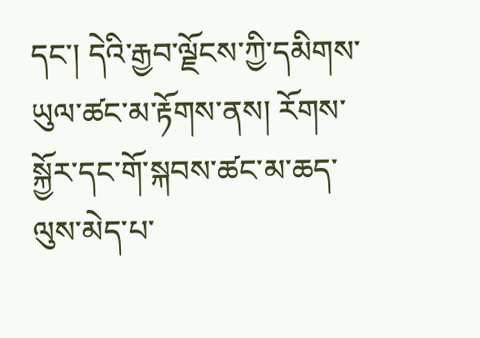དང་། དེའི་རྒྱབ་ལྗོངས་ཀྱི་དམིགས་ཡུལ་ཚང་མ་རྟོགས་ནས། རོགས་སྐྱོར་དང་གོ་སྐབས་ཚང་མ་ཆད་ལུས་མེད་པ་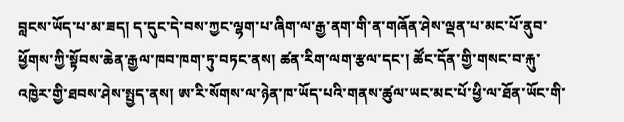བླངས་ཡོད་པ་མ་ཟད། ད་དུང་དེ་བས་ཀྱང་ལྷག་པ་ཞིག་ལ་རྒྱ་ནག་གི་ན་གཞོན་ཤེས་ལྡན་པ་མང་པོ་ནུབ་ཕྱོགས་ཀྱི་སྟོབས་ཆེན་རྒྱལ་ཁབ་ཁག་ཏུ་བཏང་ནས། ཚན་རིག་ལག་རྩལ་དང་། ཚོང་དོན་གྱི་གསང་བ་རྐུ་འཁྱེར་གྱི་ཐབས་ཤེས་སྤྱད་ནས། ཨ་རི་སོགས་ལ་ཉེན་ཁ་ཡོད་པའི་གནས་ཚུལ་ཡང་མང་པོ་ཕྱི་ལ་ཐོན་ཡོང་གི་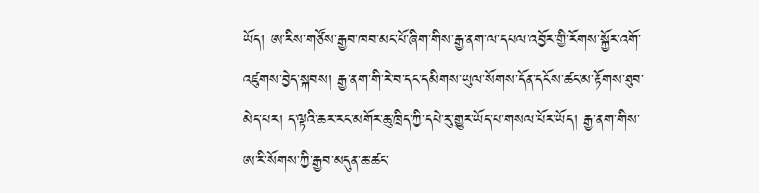ཡོད། ཨ་རིས་གཙོས་རྒྱབ་ཁབ་མང་པོ་ཞིག་གིས་རྒྱ་ནག་ལ་དཔལ་འབྱོར་གྱི་རོགས་སྐྱོར་འགོ་འཛུགས་བྱེད་སྐབས། རྒྱ་ནག་གི་རེ་བ་དང་དམིགས་ཡུལ་སོགས་དོན་དངོས་ཚང་མ་རྟོགས་ཐུབ་མེད་པར། ད་ལྟའི་ཆར་རང་མགོར་ཆུ་ཁྲིད་ཀྱི་དཔེ་རུ་གྱུར་ཡོད་པ་གསལ་པོར་ཡོད། རྒྱ་ནག་གིས་ཨ་རི་སོགས་ཀྱི་རྒྱབ་མདུན་ཆ་ཚང་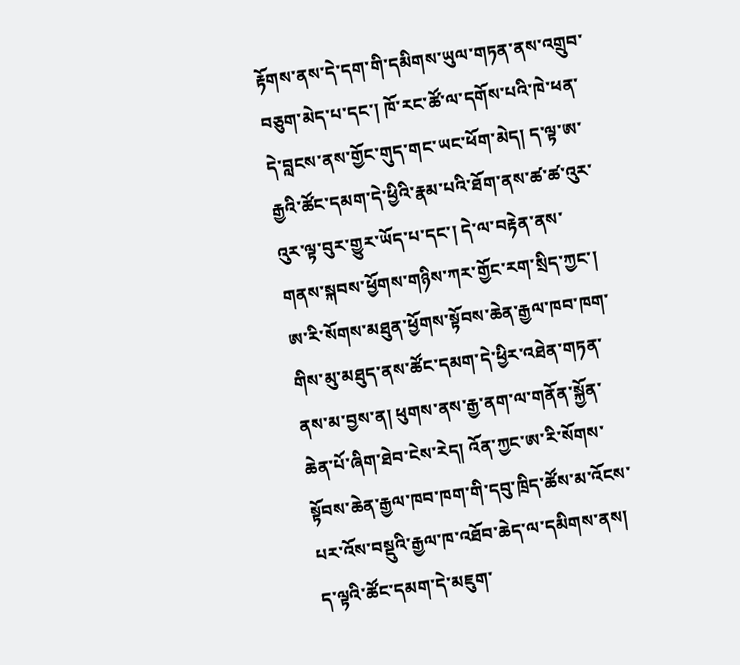རྟོགས་ནས་དེ་དག་གི་དམིགས་ཡུལ་གཏན་ནས་འགྲུབ་བཅུག་མེད་པ་དང་། ཁོ་རང་ཚོ་ལ་དགོས་པའི་ཁེ་ཕན་དེ་བླངས་ནས་གྱོང་གུད་གང་ཡང་ཕོག་མེད། ད་ལྟ་ཨ་རྒྱའི་ཚོང་དམག་དེ་ཕྱིའི་རྣམ་པའི་ཐོག་ནས་ཚ་ཚ་འུར་འུར་ལྟ་བུར་གྱུར་ཡོད་པ་དང་། དེ་ལ་བརྟེན་ནས་གནས་སྐབས་ཕྱོགས་གཉིས་ཀར་གྱོང་རག་སྲིད་ཀྱང་། ཨ་རི་སོགས་མཐུན་ཕྱོགས་སྟོབས་ཆེན་རྒྱལ་ཁབ་ཁག་གིས་མུ་མཐུད་ནས་ཚོང་དམག་དེ་ཕྱིར་འཐེན་གཏན་ནས་མ་བྱས་ན། ཕུགས་ནས་རྒྱ་ནག་ལ་གནོན་སྐྱོན་ཆེན་པོ་ཞིག་ཐེབ་ངེས་རེད། འོན་ཀྱང་ཨ་རི་སོགས་སྟོབས་ཆེན་རྒྱལ་ཁབ་ཁག་གི་དབུ་ཁྲིད་ཚོས་མ་འོངས་པར་འོས་བསྡུའི་རྒྱལ་ཁ་འཐོབ་ཆེད་ལ་དམིགས་ནས། ད་ལྟའི་ཚོང་དམག་དེ་མཇུག་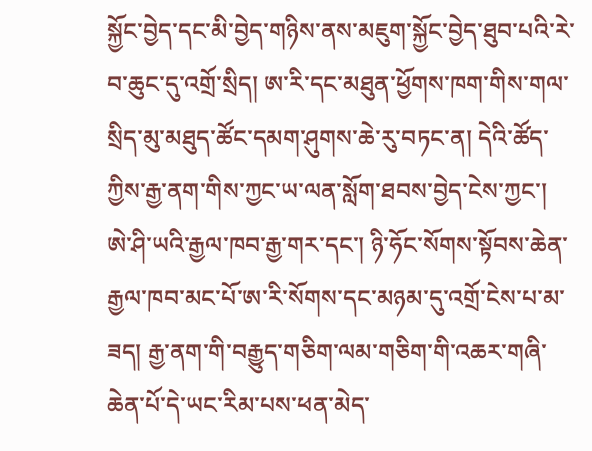སྐྱོང་བྱེད་དང་མི་བྱེད་གཉིས་ནས་མཇུག་སྐྱོང་བྱེད་ཐུབ་པའི་རེ་བ་ཆུང་དུ་འགྲོ་སྲིད། ཨ་རི་དང་མཐུན་ཕྱོགས་ཁག་གིས་གལ་སྲིད་མུ་མཐུད་ཚོང་དམག་ཤུགས་ཆེ་རུ་བཏང་ན། དེའི་ཚོད་ཀྱིས་རྒྱ་ནག་གིས་ཀྱང་ཡ་ལན་སློག་ཐབས་བྱེད་ངེས་ཀྱང་། ཨེ་ཤི་ཡའི་རྒྱལ་ཁབ་རྒྱ་གར་དང་། ཉི་ཧོང་སོགས་སྟོབས་ཆེན་རྒྱལ་ཁབ་མང་པོ་ཨ་རི་སོགས་དང་མཉམ་དུ་འགྲོ་ངེས་པ་མ་ཟད། རྒྱ་ནག་གི་བརྒྱུད་གཅིག་ལམ་གཅིག་གི་འཆར་གཞི་ཆེན་པོ་དེ་ཡང་རིམ་པས་ཕན་མེད་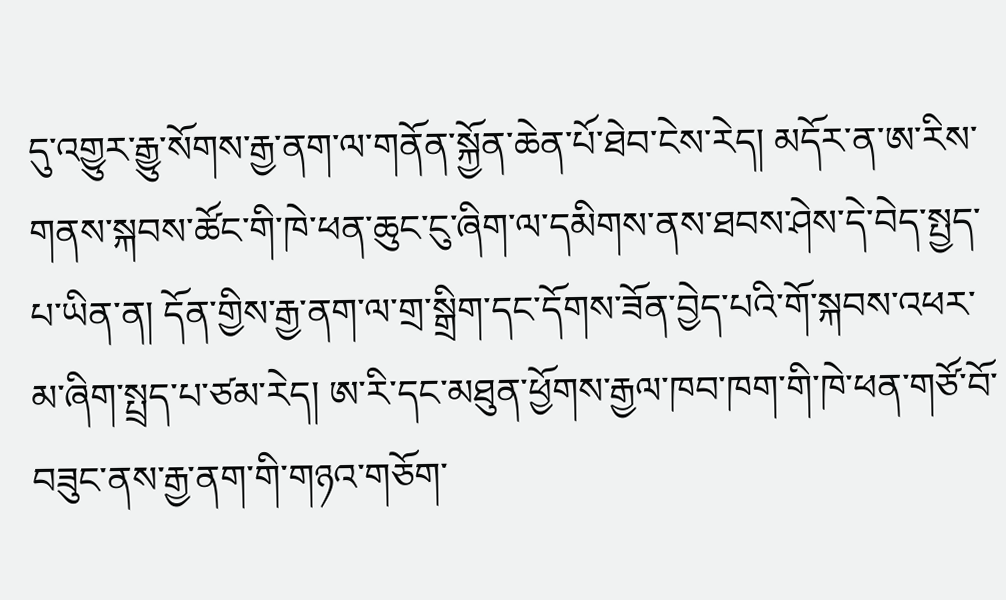དུ་འགྱུར་རྒྱུ་སོགས་རྒྱ་ནག་ལ་གནོན་སྐྱོན་ཆེན་པོ་ཐེབ་ངེས་རེད། མདོར་ན་ཨ་རིས་གནས་སྐབས་ཚོང་གི་ཁེ་ཕན་ཆུང་ངུ་ཞིག་ལ་དམིགས་ནས་ཐབས་ཤེས་དེ་བེད་སྤྱད་པ་ཡིན་ན། དོན་གྱིས་རྒྱ་ནག་ལ་གྲ་སྒྲིག་དང་དོགས་ཟོན་བྱེད་པའི་གོ་སྐབས་འཕར་མ་ཞིག་སྤྲད་པ་ཙམ་རེད། ཨ་རི་དང་མཐུན་ཕྱོགས་རྒྱལ་ཁབ་ཁག་གི་ཁེ་ཕན་གཙོ་བོ་བཟུང་ནས་རྒྱ་ནག་གི་གཉའ་གཅོག་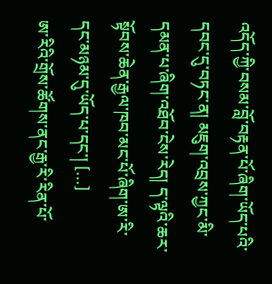འདོད་ཀྱི་བསམ་བློ་བརྟན་པོ་ཞིག་ཡོད་པའི་དབང་དུ་བཏང་ན། མཇུག་འབྲས་ཀྱང་མི་དམན་པ་ཞིག་འཐོབ་ངེས་རེད། ད་ལྟའི་ཆར་སྟོབས་ཆེན་རྒྱལ་ཁབ་མང་པོ་ཞིག་ཨ་རི་དང་མཉམ་དུ་ཡོད་པ་དང་། […]
ཨ་རིའི་གྲོས་ཚོགས་ནང་རྒྱ་རི་རིན་པོ་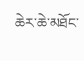ཆེར་ཆེ་མཐོང་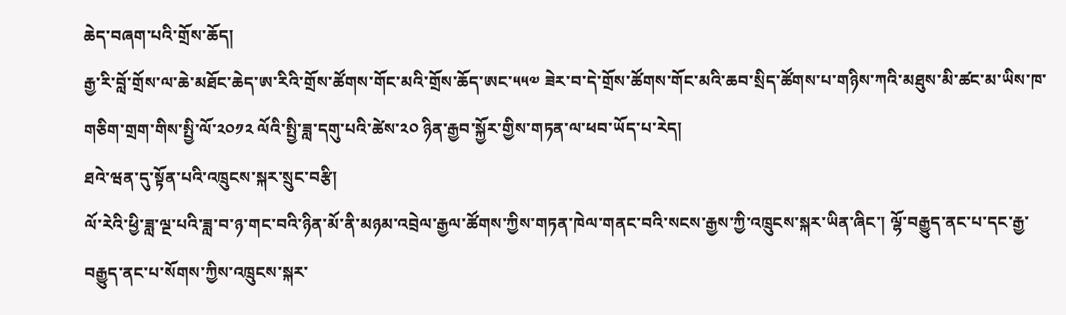ཆེད་བཞག་པའི་གྲོས་ཆོད།
རྒྱ་རི་བློ་གྲོས་ལ་ཆེ་མཐོང་ཆེད་ཨ་རིའི་གྲོས་ཚོགས་གོང་མའི་གྲོས་ཆོད་ཨང་༥༥༧ ཟེར་བ་དེ་གྲོས་ཚོགས་གོང་མའི་ཆབ་སྲིད་ཚོགས་པ་གཉིས་ཀའི་མཐུས་མི་ཚང་མ་ཡིས་ཁ་གཅིག་གྲག་གིས་སྤྱི་ལོ་༢༠༡༢ ལོའི་སྤྱི་ཟླ་དགུ་པའི་ཚེས་༢༠ ཉིན་རྒྱབ་སྐྱོར་གྱིས་གཏན་ལ་ཕབ་ཡོད་པ་རེད།
ཐའེ་ཝན་དུ་སྟོན་པའི་འཁྲུངས་སྐར་སྲུང་བརྩི།
ལོ་རེའི་ཕྱི་ཟླ་ལྔ་པའི་ཟླ་བ་ཉ་གང་བའི་ཉིན་མོ་ནི་མཉམ་འབྲེལ་རྒྱལ་ཚོགས་ཀྱིས་གཏན་ཁེལ་གནང་བའི་སངས་རྒྱས་ཀྱི་འཁྲུངས་སྐར་ཡིན་ཞིང་། ལྷོ་བརྒྱུད་ནང་པ་དང་རྒྱ་བརྒྱུད་ནང་པ་སོགས་ཀྱིས་འཁྲུངས་སྐར་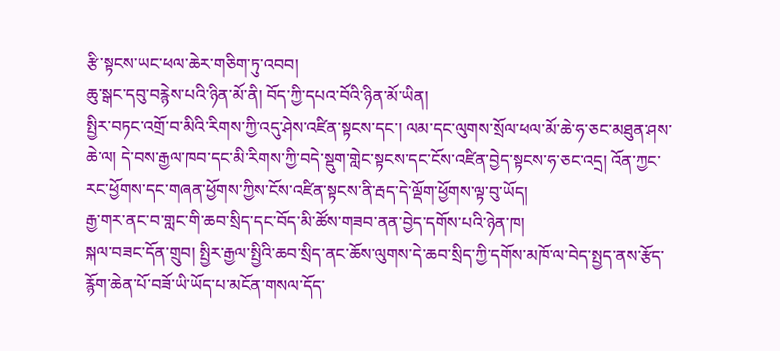རྩི་སྟངས་ཡང་ཕལ་ཆེར་གཅིག་ཏུ་འབབ།
ཆུ་སྒང་དབུ་བརྙེས་པའི་ཉིན་མོ་ནི། བོད་ཀྱི་དཔའ་བོའི་ཉིན་མོ་ཡིན།
སྤྱིར་བཏང་འགྲོ་བ་མིའི་རིགས་ཀྱི་འདུ་ཤེས་འཛིན་སྟངས་དང་། ལམ་དང་ལུགས་སྲོལ་ཕལ་མོ་ཆེ་ཧ་ཅང་མཐུན་ཤས་ཆེ་ལ། དེ་བས་རྒྱལ་ཁབ་དང་མི་རིགས་ཀྱི་བདེ་སྡུག་གླེང་སྟངས་དང་ངོས་འཛིན་བྱེད་སྟངས་ཧ་ཅང་འདྲ། འོན་ཀྱང་རང་ཕྱོགས་དང་གཞན་ཕྱོགས་ཀྱིས་ངོས་འཛིན་སྟངས་ནི་རྦད་དེ་ལྡོག་ཕྱོགས་ལྟ་བུ་ཡོད།
རྒྱ་གར་ནང་བ་གླང་གི་ཆབ་སྲིད་དང་བོད་མི་ཚོས་གཟབ་ནན་བྱེད་དགོས་པའི་ཉེན་ཁ།
སྐལ་བཟང་དོན་གྲུབ། སྤྱིར་རྒྱལ་སྤྱིའི་ཆབ་སྲིད་ནང་ཆོས་ལུགས་དེ་ཆབ་སྲིད་ཀྱི་དགོས་མཁོ་ལ་བེད་སྤྱད་ནས་རྩོད་རྙོག་ཆེན་པོ་བཟོ་ཡི་ཡོད་པ་མངོན་གསལ་དོད་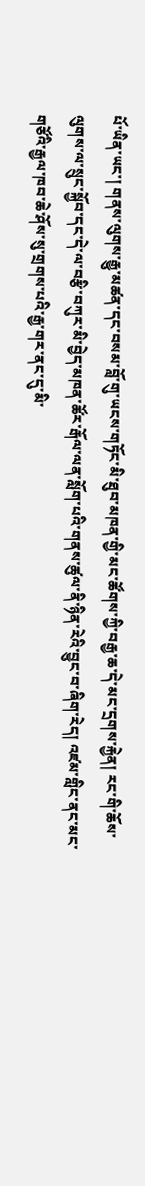པོ་ཡིན་ཡང་། གནས་ལུགས་རྒྱུ་མཚན་དང་བསམ་བློ་གུ་ཡངས་གཏོང་མི་ཐུབ་མཁན་གྱི་མང་ཚོགས་ཀྱི་བརྒྱ་ཆ་དེ་མང་དྲགས་རྐྱེན། རང་གི་ཆོས་ལུགས་ལ་སྲུང་སྐྱོབ་དང་དེ་ལ་བརྩི་བཀུར་མི་བྱེད་མཁན་ཚོར་རྒོལ་ལན་སློག་པའི་གནས་ཚུལ་ནི་ཉིན་རེའི་བྱུང་བ་ཞིག་རེད། འཛམ་གླིང་ནང་མང་གཙོའི་རྒྱལ་ཁབ་ཆེ་ཤོས་སུ་གྲགས་པའི་རྒྱ་གར་ནང་དུ་མི་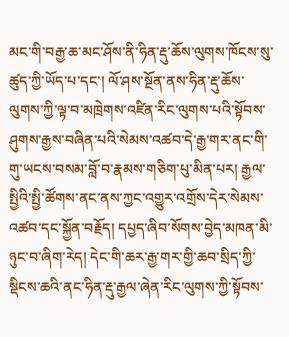མང་གི་བརྒྱ་ཆ་མང་ཤོས་ནི་ཧིན་རྡུ་ཆོས་ལུགས་ཁོངས་སུ་ཚུད་ཀྱི་ཡོད་པ་དང་། ལོ་ཤས་སྔོན་ནས་ཧིན་རྡུ་ཆོས་ལུགས་ཀྱི་ལྟ་བ་མཁྲེགས་འཛིན་རིང་ལུགས་པའི་སྟོབས་ཤུགས་རྒྱས་བཞིན་པའི་སེམས་འཚབ་དེ་རྒྱ་གར་ནང་གི་གུ་ཡངས་བསམ་བློ་བ་རྣམས་གཅིག་པུ་མིན་པར། རྒྱལ་སྤྱིའི་སྤྱི་ཚོགས་ནང་ནས་ཀྱང་འགྱུར་འགྲོས་དེར་སེམས་འཚབ་དང་སྐྱོན་བརྗོད། དཔྱད་ཞིབ་སོགས་བྱེད་མཁན་མི་ཉུང་བ་ཞིག་རེད། དེང་གི་ཆར་རྒྱ་གར་གྱི་ཆབ་སྲིད་ཀྱི་སྡིངས་ཆའི་ནང་ཧིན་རྡུ་རྒྱལ་ཞེན་རིང་ལུགས་ཀྱི་སྟོབས་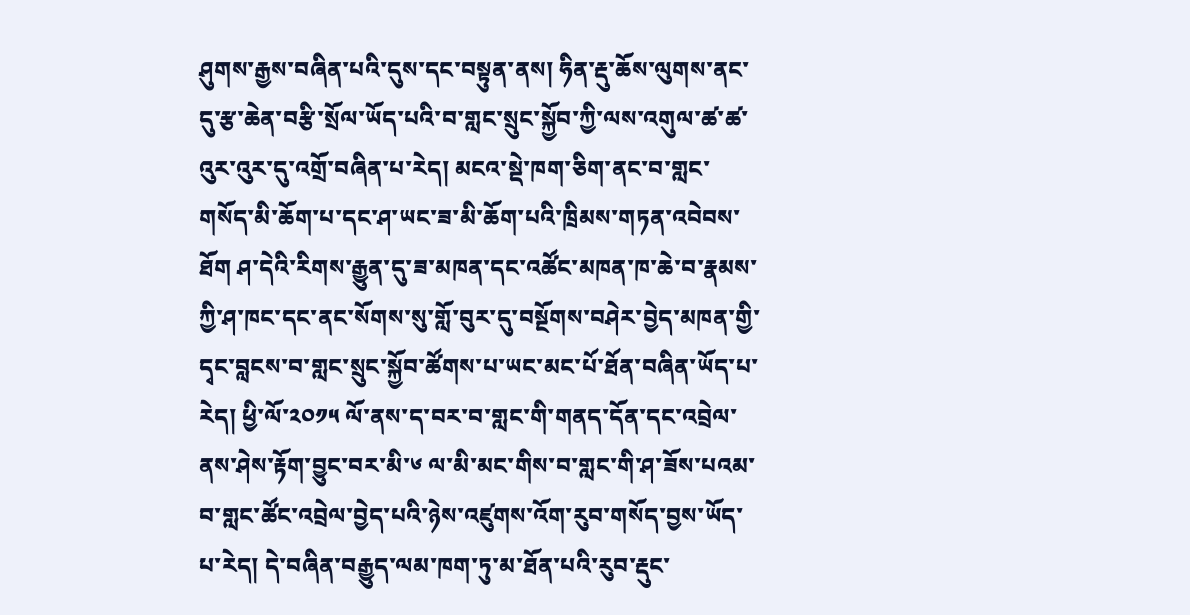ཤུགས་རྒྱས་བཞིན་པའི་དུས་དང་བསྟུན་ནས། ཧིན་རྡུ་ཆོས་ལུགས་ནང་དུ་རྩ་ཆེན་བརྩི་སྲོལ་ཡོད་པའི་བ་གླང་སྲུང་སྐྱོབ་ཀྱི་ལས་འགུལ་ཚ་ཚ་འུར་འུར་དུ་འགྲོ་བཞིན་པ་རེད། མངའ་སྡེ་ཁག་ཅིག་ནང་བ་གླང་གསོད་མི་ཆོག་པ་དང་ཤ་ཡང་ཟ་མི་ཆོག་པའི་ཁྲིམས་གཏན་འབེབས་ཐོག ཤ་དེའི་རིགས་རྒྱུན་དུ་ཟ་མཁན་དང་འཚོང་མཁན་ཁ་ཆེ་བ་རྣམས་ཀྱི་ཤ་ཁང་དང་ནང་སོགས་སུ་གློ་བུར་དུ་བསྔོགས་བཤེར་བྱེད་མཁན་གྱི་དྭང་བླངས་བ་གླང་སྲུང་སྐྱོབ་ཚོགས་པ་ཡང་མང་པོ་ཐོན་བཞིན་ཡོད་པ་རེད། ཕྱི་ལོ་༢༠༡༥ ལོ་ནས་ད་བར་བ་གླང་གི་གནད་དོན་དང་འབྲེལ་ནས་ཤེས་རྟོག་བྱུང་བར་མི་༦ ལ་མི་མང་གིས་བ་གླང་གི་ཤ་ཟོས་པའམ་བ་གླང་ཚོང་འབྲེལ་བྱེད་པའི་ཉེས་འཛུགས་འོག་རུབ་གསོད་བྱས་ཡོད་པ་རེད། དེ་བཞིན་བརྒྱུད་ལམ་ཁག་ཏུ་མ་ཐོན་པའི་རུབ་རྡུང་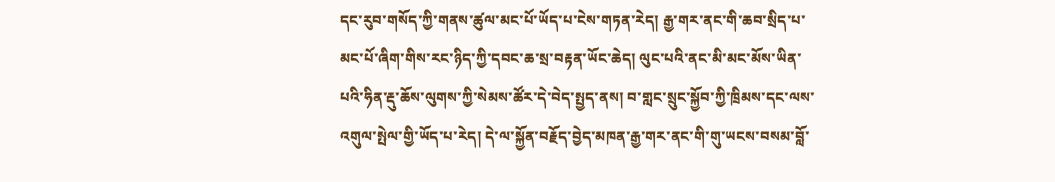དང་རུབ་གསོད་ཀྱི་གནས་ཚུལ་མང་པོ་ཡོད་པ་ངེས་གཏན་རེད། རྒྱ་གར་ནང་གི་ཆབ་སྲིད་པ་མང་པོ་ཞིག་གིས་རང་ཉིད་ཀྱི་དབང་ཆ་སྲ་བརྟན་ཡོང་ཆེད། ལུང་པའི་ནང་མི་མང་མོས་ཡིན་པའི་ཧིན་རྡུ་ཆོས་ལུགས་ཀྱི་སེམས་ཚོར་དེ་བེད་སྤྱད་ནས། བ་གླང་སྲུང་སྐྱོབ་ཀྱི་ཁྲིམས་དང་ལས་འགུལ་སྤེལ་གྱི་ཡོད་པ་རེད། དེ་ལ་སྐྱོན་བརྗོད་བྱེད་མཁན་རྒྱ་གར་ནང་གི་གུ་ཡངས་བསམ་བློ་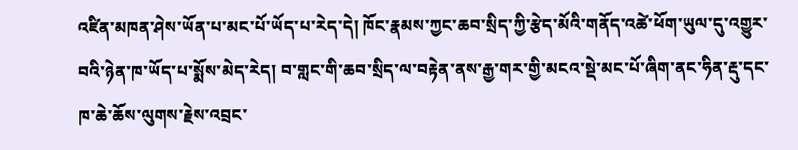འཛིན་མཁན་ཤེས་ཡོན་པ་མང་པོ་ཡོད་པ་རེད་དེ། ཁོང་རྣམས་ཀྱང་ཆབ་སྲིད་ཀྱི་རྩེད་མོའི་གནོད་འཚེ་ཕོག་ཡུལ་དུ་འགྱུར་བའི་ཉེན་ཁ་ཡོད་པ་སྨོས་མེད་རེད། བ་གླང་གི་ཆབ་སྲིད་ལ་བརྟེན་ནས་རྒྱ་གར་གྱི་མངའ་སྡེ་མང་པོ་ཞིག་ནང་ཧིན་རྡུ་དང་ཁ་ཆེ་ཆོས་ལུགས་རྗེས་འབྲང་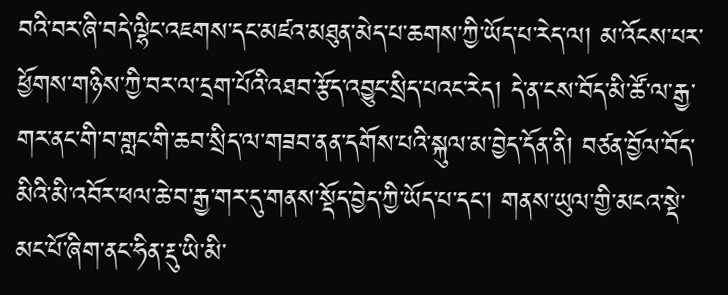བའི་བར་ཞི་བདེ་ལྷིང་འཇགས་དང་མཛའ་མཐུན་མེད་པ་ཆགས་ཀྱི་ཡོད་པ་རེད་ལ། མ་འོངས་པར་ཕྱོགས་གཉིས་ཀྱི་བར་ལ་དྲག་པོའི་འཐབ་རྩོད་འབྱུང་སྲིད་པའང་རེད། དེ་ན་ངས་བོད་མི་ཚོ་ལ་རྒྱ་གར་ནང་གི་བ་གླང་གི་ཆབ་སྲིད་ལ་གཟབ་ནན་དགོས་པའི་སྐུལ་མ་བྱེད་དོན་ནི། བཙན་བྱོལ་བོད་མིའི་མི་འབོར་ཕལ་ཆེ་བ་རྒྱ་གར་དུ་གནས་སྡོད་བྱེད་ཀྱི་ཡོད་པ་དང་། གནས་ཡུལ་གྱི་མངའ་སྡེ་མང་པོ་ཞིག་ནང་ཧིན་རྡུ་ཡི་མི་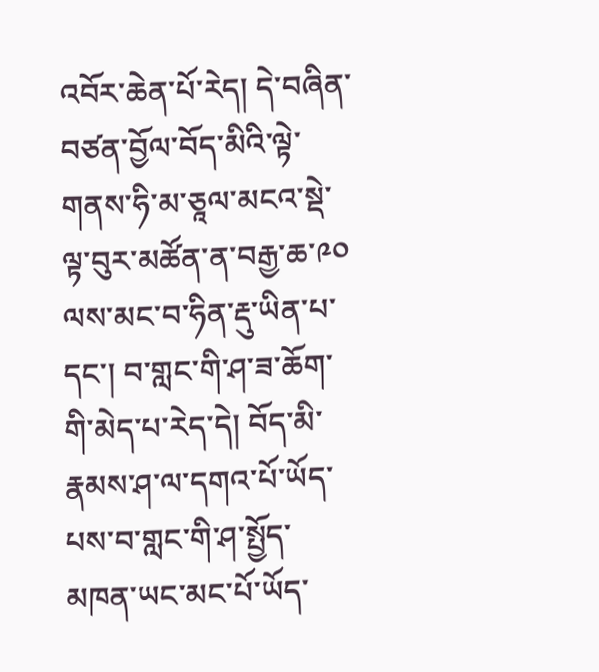འབོར་ཆེན་པོ་རེད། དེ་བཞིན་བཙན་བྱོལ་བོད་མིའི་ལྟེ་གནས་ཧི་མ་ཅཱལ་མངའ་སྡེ་ལྟ་བུར་མཚོན་ན་བརྒྱ་ཆ་༩༠ ལས་མང་བ་ཧིན་རྡུ་ཡིན་པ་དང་། བ་གླང་གི་ཤ་ཟ་ཆོག་གི་མེད་པ་རེད་དེ། བོད་མི་རྣམས་ཤ་ལ་དགའ་པོ་ཡོད་པས་བ་གླང་གི་ཤ་སྤྱོད་མཁན་ཡང་མང་པོ་ཡོད་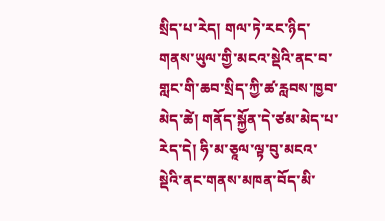སྲིད་པ་རེད། གལ་ཏེ་རང་ཉིད་གནས་ཡུལ་གྱི་མངའ་སྡེའི་ནང་བ་གླང་གི་ཆབ་སྲིད་ཀྱི་ཚ་རླབས་ཁྱབ་མེད་ཚེ། གནོད་སྐྱོན་དེ་ཙམ་མེད་པ་རེད་དེ། ཧི་མ་ཅཱལ་ལྟ་བུ་མངའ་སྡེའི་ནང་གནས་མཁན་བོད་མི་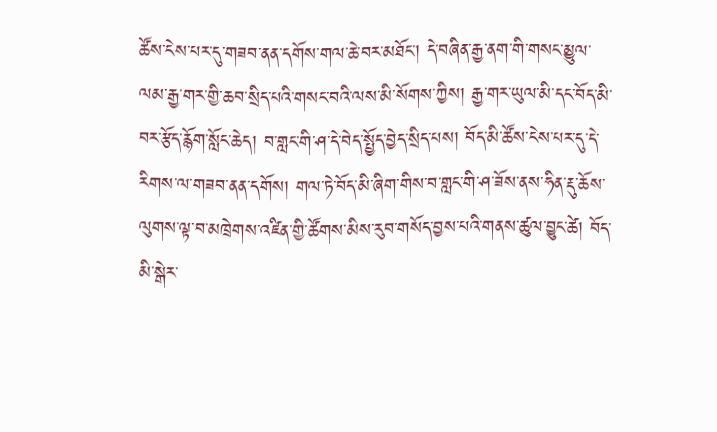ཚོས་ངེས་པར་དུ་གཟབ་ནན་དགོས་གལ་ཆེ་བར་མཐོང་། དེ་བཞིན་རྒྱ་ནག་གི་གསང་མྱུལ་ལམ་རྒྱ་གར་གྱི་ཆབ་སྲིད་པའི་གསང་བའི་ལས་མི་སོགས་ཀྱིས། རྒྱ་གར་ཡུལ་མི་དང་བོད་མི་བར་རྩོད་རྙོག་སློང་ཆེད། བ་གླང་གི་ཤ་དེ་བེད་སྤྱོད་བྱེད་སྲིད་པས། བོད་མི་ཚོས་ངེས་པར་དུ་དེ་རིགས་ལ་གཟབ་ནན་དགོས། གལ་ཏེ་བོད་མི་ཞིག་གིས་བ་གླང་གི་ཤ་ཟོས་ནས་ཧིན་རྡུ་ཆོས་ལུགས་ལྟ་བ་མཁྲེགས་འཛིན་གྱི་ཚོགས་མིས་རུབ་གསོད་བྱས་པའི་གནས་ཚུལ་བྱུང་ཚེ། བོད་མི་སྒེར་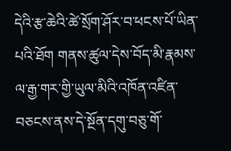དེའི་རྩ་ཆེའི་ཚེ་སྲོག་ཤོར་བ་ཕངས་པོ་ཡིན་པའི་ཐོག གནས་ཚུལ་དེས་བོད་མི་རྣམས་ལ་རྒྱ་གར་གྱི་ཡུལ་མིའི་འཁོན་འཛིན་བཅངས་ནས་དེ་སྔོན་དགུ་བཅུ་གོ་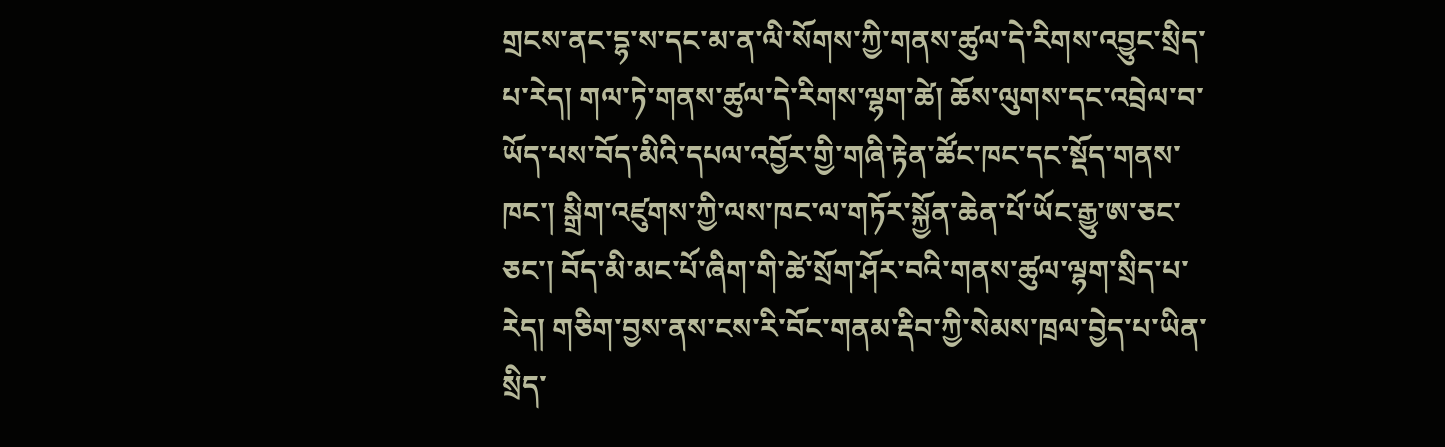གྲངས་ནང་དྷ་ས་དང་མ་ན་ལི་སོགས་ཀྱི་གནས་ཚུལ་དེ་རིགས་འབྱུང་སྲིད་པ་རེད། གལ་ཏེ་གནས་ཚུལ་དེ་རིགས་ལྷག་ཚེ། ཆོས་ལུགས་དང་འབྲེལ་བ་ཡོད་པས་བོད་མིའི་དཔལ་འབྱོར་གྱི་གཞི་རྟེན་ཚོང་ཁང་དང་སྡོད་གནས་ཁང་། སྒྲིག་འཛུགས་ཀྱི་ལས་ཁང་ལ་གཏོར་སྐྱོན་ཆེན་པོ་ཡོང་རྒྱུ་ཨ་ཅང་ཅང་། བོད་མི་མང་པོ་ཞིག་གི་ཚེ་སྲོག་ཤོར་བའི་གནས་ཚུལ་ལྷག་སྲིད་པ་རེད། གཅིག་བྱས་ནས་ངས་རི་བོང་གནམ་རྡིབ་ཀྱི་སེམས་ཁྲལ་བྱེད་པ་ཡིན་སྲིད་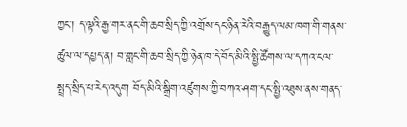ཀྱང་། ད་ལྟའི་རྒྱ་གར་ནང་གི་ཆབ་སྲིད་ཀྱི་འགྲོས་དང་ཉིན་རེའི་བརྒྱུད་ལམ་ཁག་གི་གནས་ཚུལ་ལ་དཔྱད་ན། བ་གླང་གི་ཆབ་སྲིད་ཀྱི་ཉེན་ཁ་དེ་བོད་མིའི་སྤྱི་ཚོགས་ལ་དཀའ་ངལ་སྤྲད་སྲིད་པ་རེད་འདུག བོད་མིའི་སྒྲིག་འཛུགས་ཀྱི་བཀའ་ཤག་དང་སྤྱི་འཐུས་ནས་གནད་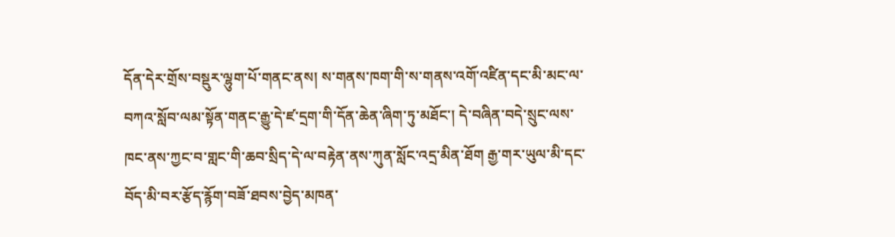དོན་དེར་གྲོས་བསྡུར་ལྷུག་པོ་གནང་ནས། ས་གནས་ཁག་གི་ས་གནས་འགོ་འཛིན་དང་མི་མང་ལ་བཀའ་སློབ་ལམ་སྟོན་གནང་རྒྱུ་དེ་ཛ་དྲག་གི་དོན་ཆེན་ཞིག་ཏུ་མཐོང་། དེ་བཞིན་བདེ་སྲུང་ལས་ཁང་ནས་ཀྱང་བ་གླང་གི་ཆབ་སྲིད་དེ་ལ་བརྟེན་ནས་ཀུན་སློང་འདྲ་མིན་ཐོག རྒྱ་གར་ཡུལ་མི་དང་བོད་མི་བར་རྩོད་རྙོག་བཟོ་ཐབས་བྱེད་མཁན་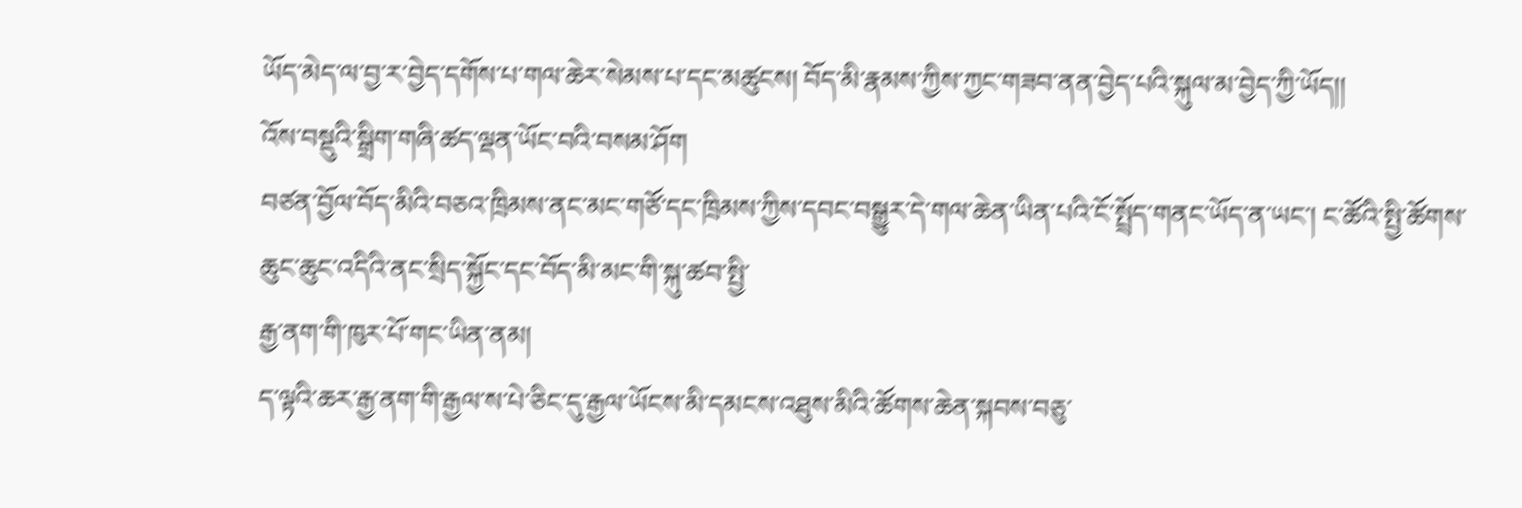ཡོད་མེད་ལ་བྱ་ར་བྱེད་དགོས་པ་གལ་ཆེར་སེམས་པ་དང་མཚུངས། བོད་མི་རྣམས་ཀྱིས་ཀྱང་གཟབ་ནན་བྱེད་པའི་སྐུལ་མ་བྱེད་ཀྱི་ཡོད།།
འོས་བསྡུའི་སྒྲིག་གཞི་ཚད་ལྡན་ཡོང་བའི་བསམ་ཤོག
བཙན་བྱོལ་བོད་མིའི་བཅའ་ཁྲིམས་ནང་མང་གཙོ་དང་ཁྲིམས་ཀྱིས་དབང་བསྒྱུར་དེ་གལ་ཆེན་ཡིན་པའི་ངོ་སྤྲོད་གནང་ཡོད་ན་ཡང་། ང་ཚོའི་སྤྱི་ཚོགས་ཆུང་ཆུང་འདིའི་ནང་སྲིད་སྐྱོང་དང་བོད་མི་མང་གི་སྐུ་ཚབ་སྤྱི་
རྒྱ་ནག་གི་ཁུར་པོ་གང་ཡིན་ནམ།
ད་ལྟའི་ཆར་རྒྱ་ནག་གི་རྒྱལ་ས་པེ་ཅིང་དུ་རྒྱལ་ཡོངས་མི་དམངས་འཐུས་མིའི་ཚོགས་ཆེན་སྐབས་བཅུ་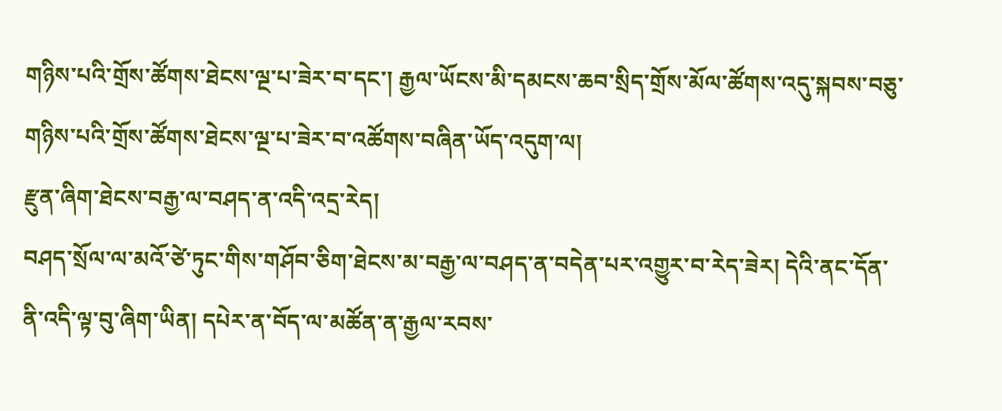གཉིས་པའི་གྲོས་ཚོགས་ཐེངས་ལྔ་པ་ཟེར་བ་དང་། རྒྱལ་ཡོངས་མི་དམངས་ཆབ་སྲིད་གྲོས་མོལ་ཚོགས་འདུ་སྐབས་བཅུ་གཉིས་པའི་གྲོས་ཚོགས་ཐེངས་ལྔ་པ་ཟེར་བ་འཚོགས་བཞིན་ཡོད་འདུག་ལ།
རྫུན་ཞིག་ཐེངས་བརྒྱ་ལ་བཤད་ན་འདི་འདྲ་རེད།
བཤད་སྲོལ་ལ་མའོ་ཙེ་ཏུང་གིས་གཤོབ་ཅིག་ཐེངས་མ་བརྒྱ་ལ་བཤད་ན་བདེན་པར་འགྱུར་བ་རེད་ཟེར། དེའི་ནང་དོན་ནི་འདི་ལྟ་བུ་ཞིག་ཡིན། དཔེར་ན་བོད་ལ་མཚོན་ན་རྒྱལ་རབས་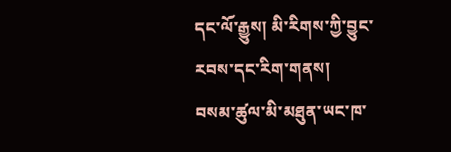དང་ལོ་རྒྱུས། མི་རིགས་ཀྱི་བྱུང་རབས་དང་རིག་གནས།
བསམ་ཚུལ་མི་མཐུན་ཡང་ཁ་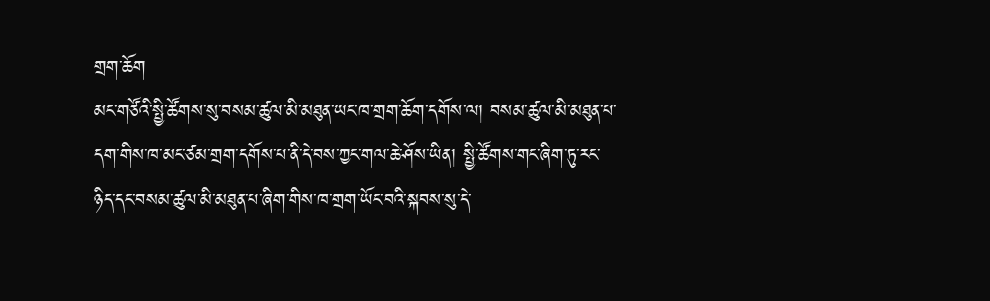གྲག་ཆོག
མང་གཙོའི་སྤྱི་ཚོགས་སུ་བསམ་ཚུལ་མི་མཐུན་ཡང་ཁ་གྲག་ཆོག་དགོས་ལ། བསམ་ཚུལ་མི་མཐུན་པ་དག་གིས་ཁ་མང་ཙམ་གྲག་དགོས་པ་ནི་དེ་བས་ཀྱང་གལ་ཆེ་ཤོས་ཡིན། སྤྱི་ཚོགས་གང་ཞིག་ཏུ་རང་ཉིད་དང་བསམ་ཚུལ་མི་མཐུན་པ་ཞིག་གིས་ཁ་གྲག་ཡོང་བའི་སྐབས་སུ་དེ་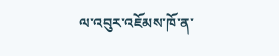ལ་འབུར་འཇོམས་ཁོ་ན་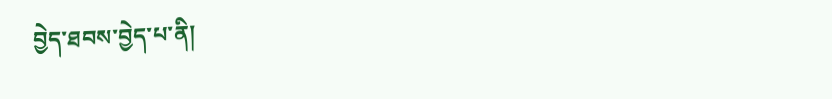བྱེད་ཐབས་བྱེད་པ་ནི།